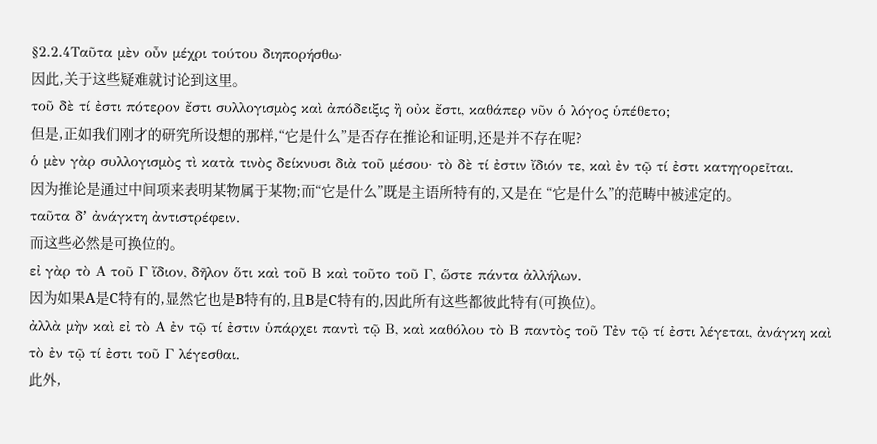§2.2.4Ταῦτα μὲν οὖν μέχρι τούτου διηπορήσθω·
因此,关于这些疑难就讨论到这里。
τοῦ δὲ τί ἐστι πότερον ἔστι συλλογισμὸς καὶ ἀπόδειξις ἢ οὐκ ἔστι, καθάπερ νῦν ὁ λόγος ὑπέθετο;
但是,正如我们刚才的研究所设想的那样,“它是什么”是否存在推论和证明,还是并不存在呢?
ὁ μὲν γὰρ συλλογισμὸς τὶ κατὰ τινὸς δείκνυσι διὰ τοῦ μέσου· τὸ δὲ τί ἐστιν ἴδιόν τε, καὶ ἐν τῷ τί ἐστι κατηγορεῖται.
因为推论是通过中间项来表明某物属于某物;而“它是什么”既是主语所特有的,又是在 “它是什么”的范畴中被述定的。
ταῦτα δʼ ἀνάγκτη ἀντιστρέφειν.
而这些必然是可换位的。
εἰ γὰρ τὸ Α τοῦ Γ ἴδιον, δῆλον ὅτι καὶ τοῦ Β καὶ τοῦτο τοῦ Γ, ὥστε πάντα ἀλλήλων.
因为如果A是C特有的,显然它也是B特有的,且B是C特有的,因此所有这些都彼此特有(可换位)。
ἀλλὰ μὴν καὶ εἰ τὸ Α ἐν τῷ τί ἐστιν ὑπάρχει παντὶ τῷ Β, καὶ καθόλου τὸ Β παντὸς τοῦ Τἐν τῷ τί ἐστι λέγεται, ἀνάγκη καὶ τὸ ἐν τῷ τί ἐστι τοῦ Γ λέγεσθαι.
此外,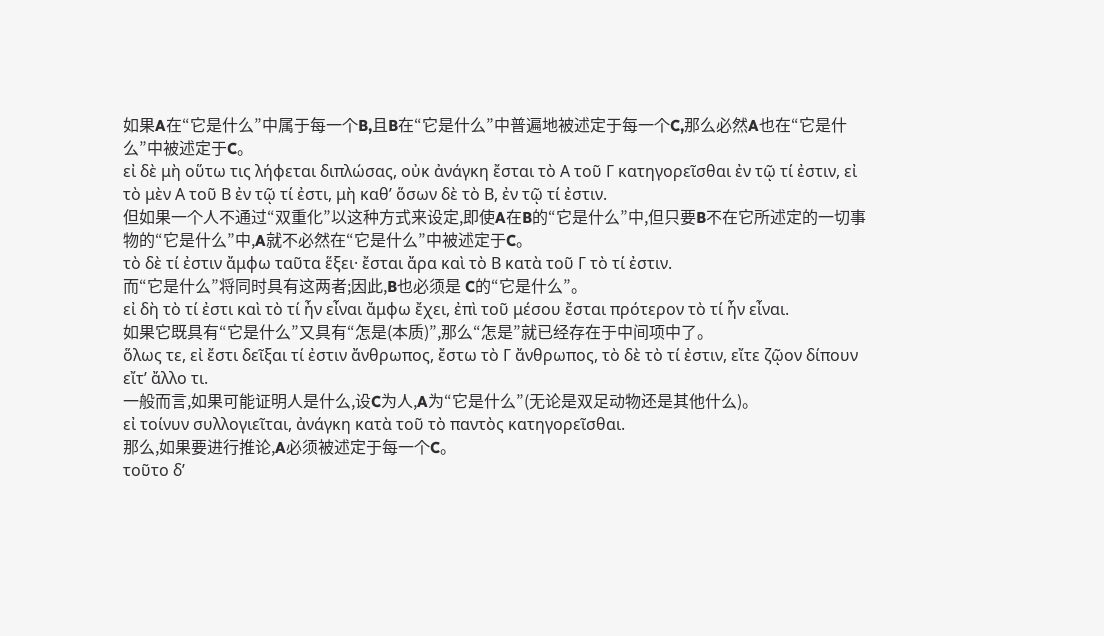如果A在“它是什么”中属于每一个B,且B在“它是什么”中普遍地被述定于每一个C,那么必然A也在“它是什么”中被述定于C。
εἰ δὲ μὴ οὕτω τις λήφεται διπλώσας, οὐκ ἀνάγκη ἔσται τὸ Α τοῦ Γ κατηγορεῖσθαι ἐν τῷ τί ἐστιν, εἰ τὸ μὲν Α τοῦ Β ἐν τῷ τί ἐστι, μὴ καθʼ ὅσων δὲ τὸ Β, ἐν τῷ τί ἐστιν.
但如果一个人不通过“双重化”以这种方式来设定,即使A在B的“它是什么”中,但只要B不在它所述定的一切事物的“它是什么”中,A就不必然在“它是什么”中被述定于C。
τὸ δὲ τί ἐστιν ἄμφω ταῦτα ἕξει· ἔσται ἄρα καὶ τὸ Β κατὰ τοῦ Γ τὸ τί ἐστιν.
而“它是什么”将同时具有这两者;因此,B也必须是 C的“它是什么”。
εἰ δὴ τὸ τί ἐστι καὶ τὸ τί ἦν εἶναι ἄμφω ἔχει, ἐπὶ τοῦ μέσου ἔσται πρότερον τὸ τί ἦν εἶναι.
如果它既具有“它是什么”又具有“怎是(本质)”,那么“怎是”就已经存在于中间项中了。
ὅλως τε, εἰ ἔστι δεῖξαι τί ἐστιν ἄνθρωπος, ἔστω τὸ Γ ἄνθρωπος, τὸ δὲ τὸ τί ἐστιν, εἴτε ζῷον δίπουν εἴτʼ ἄλλο τι.
一般而言,如果可能证明人是什么,设C为人,A为“它是什么”(无论是双足动物还是其他什么)。
εἰ τοίνυν συλλογιεῖται, ἀνάγκη κατὰ τοῦ τὸ παντὸς κατηγορεῖσθαι.
那么,如果要进行推论,A必须被述定于每一个C。
τοῦτο δʼ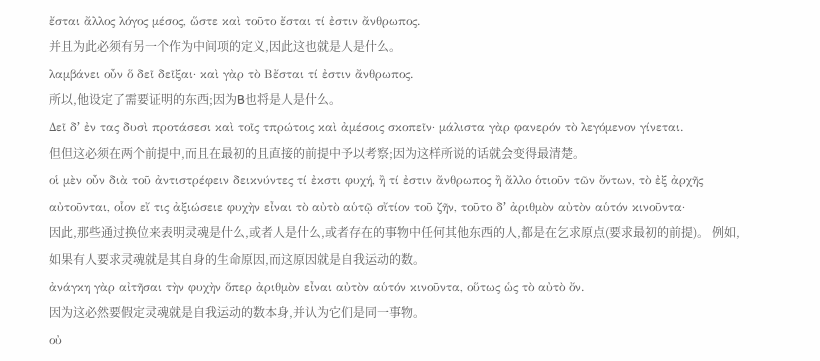ἔσται ἄλλος λόγος μέσος, ὥστε καὶ τοῦτο ἔσται τί ἐστιν ἄνθρωπος.
并且为此必须有另一个作为中间项的定义,因此这也就是人是什么。
λαμβάνει οὖν ὅ δεῖ δεῖξαι· καὶ γὰρ τὸ Βἔσται τί ἐστιν ἄνθρωπος.
所以,他设定了需要证明的东西;因为B也将是人是什么。
Δεῖ δʼ ἐν τας δυσὶ προτάσεσι καὶ τοῖς τπρώτοις καὶ ἀμέσοις σκοπεῖν· μάλιστα γὰρ φανερόν τὸ λεγόμενον γίνεται.
但但这必须在两个前提中,而且在最初的且直接的前提中予以考察;因为这样所说的话就会变得最清楚。
οἱ μὲν οὖν διὰ τοῦ ἀντιστρέφειν δεικνύντες τί ἐκστι φυχή, ἢ τί ἐστιν ἄνθρωπος ἢ ἄλλο ὁτιοῦν τῶν ὄντων, τὸ ἐξ ἀρχῆς αὐτοῦνται, οἷον εἴ τις ἀξιώσειε φυχὴν εἶναι τὸ αὐτὸ αὑτῷ σἴτίον τοῦ ζῆν, τοῦτο δʼ ἀριθμὸν αὐτὸν αὑτόν κινοῦντα·
因此,那些通过换位来表明灵魂是什么,或者人是什么,或者存在的事物中任何其他东西的人,都是在乞求原点(要求最初的前提)。 例如,如果有人要求灵魂就是其自身的生命原因,而这原因就是自我运动的数。
ἀνάγκη γὰρ αἰτῆσαι τὴν φυχὴν ὅπερ ἀριθμὸν εἶναι αὐτὸν αὑτόν κινοῦντα, οὕτως ὡς τὸ αὐτὸ ὄν.
因为这必然要假定灵魂就是自我运动的数本身,并认为它们是同一事物。
οὐ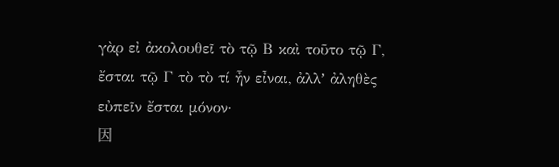γὰρ εἰ ἀκολουθεῖ τὸ τῷ Β καὶ τοῦτο τῷ Γ, ἔσται τῷ Γ τὸ τὸ τί ἦν εἶναι, ἀλλʼ ἀληθὲς εὐπεῖν ἔσται μόνον·
因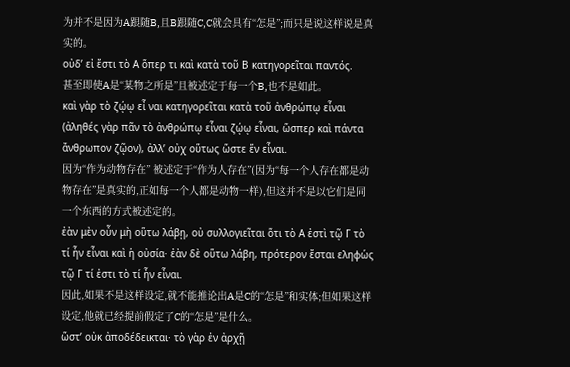为并不是因为A跟随B,且B跟随C,C就会具有“怎是”;而只是说这样说是真实的。
οὐδʼ εἰ ἔστι τὸ Α ὅπερ τι καὶ κατὰ τοῦ Β κατηγορεῖται παντός.
甚至即使A是“某物之所是”且被述定于每一个B,也不是如此。
καὶ γὰρ τὸ ζῴῳ εἶ ναι κατηγορεῖται κατὰ τοῦ ἀνθρώπῳ εἶναι (ἀληθές γὰρ πᾶν τὸ ἀνθρώπῳ εἶναι ζῴῳ εἶναι, ὥσπερ καὶ πάντα ἄνθρωπον ζῷον), ἀλλʼ οὐχ οὕτως ὥστε ἕν εἶναι.
因为“作为动物存在” 被述定于“作为人存在”(因为“每一个人存在都是动物存在”是真实的,正如每一个人都是动物一样),但这并不是以它们是同一个东西的方式被述定的。
ἐὰν μὲν οὖν μὴ οὕτω λάβῃ, οὐ συλλογιεῖται ὅτι τὸ Α ἐστὶ τῷ Γ τὸ τί ἦν εἶναι καὶ ἡ οὐσία· ἐὰν δὲ οὕτω λάβη, πρότερον ἔσται εληφὡς τῷ Γ τί ἐστι τὸ τί ἦν εἶναι.
因此,如果不是这样设定,就不能推论出A是C的“怎是”和实体;但如果这样设定,他就已经提前假定了C的“怎是”是什么。
ὥστʼ οὐκ ἀποδέδεικται· τὸ γὰρ ἐν ἀρχῇ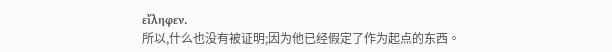εἴληφεν.
所以,什么也没有被证明;因为他已经假定了作为起点的东西。